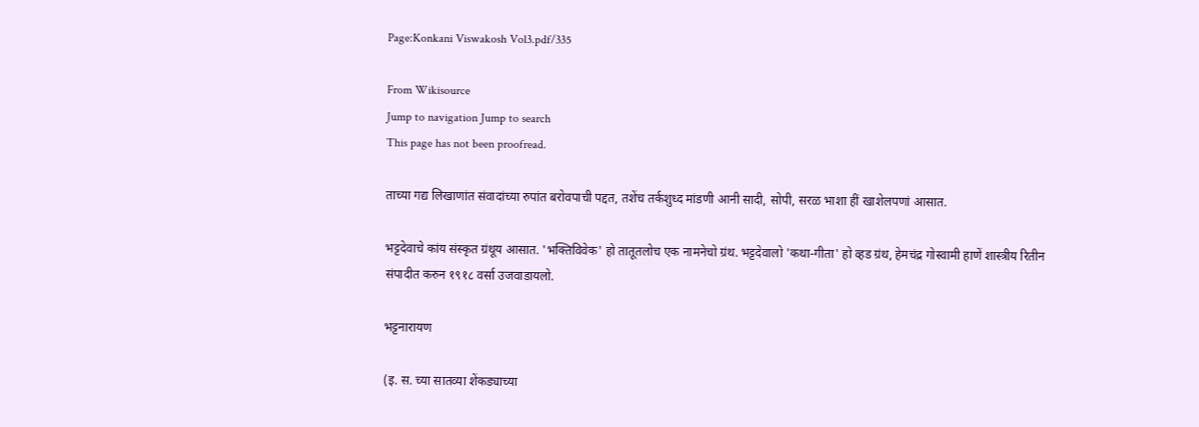Page:Konkani Viswakosh Vol3.pdf/335

From Wikisource
Jump to navigation Jump to search
This page has not been proofread.

ताच्या गद्य लिखाणांत संवादांच्या रुपांत बरोवपाची पद्दत, तशेंच तर्कशुध्द मांडणी आनी सादी, सोपी, सरळ भाशा हीं खाशेलपणां आसात.

भट्टदेवाचे कांय संस्कृत ग्रंथूय आसात. 'भक्तिविवेक' हो तातूतलोच एक नामनेचो ग्रंथ. भट्टदेवालो 'कथा-गीता' हो व्हड ग्रंथ, हेमचंद्र गोस्वामी हाणें शास्त्रीय रितीन संपादीत करुन १९१८ वर्सा उजवाडायलो.

भट्टनारायण

(इ. स. च्या सातव्या शेंकड्याच्या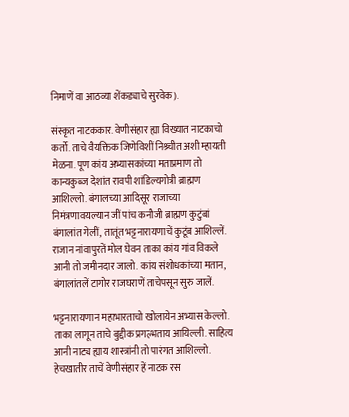निमाणें वा आठव्या शेंकड्याचे सुरवेक).

संस्कृत नाटककार. वेणीसंहार ह्या विख्यात नाटकाचो कर्तो. ताचे वैयक्तिक जिणेविशीं निश्र्चीत अशी म्हायती मेळना. पूण कांय अभ्यासकांच्या मताप्रमाण तो कान्यकुब्ज देशांत रावपी शांडिल्यगोत्री ब्राह्मण आशिल्लो. बंगालच्या आदिसूर राजाच्या निमंत्रणावयल्यान जीं पांच कनौजी ब्राह्मण कुटुंबां बंगालांत गेलीं, तातूंत भट्टनारायणाचें कुटूंब आशिल्लें. राजान नांवापुरतें मोल घेवन ताका कांय गांव विकले आनी तो जमीनदार जालो. कांय संशोधकांच्या मतान, बंगालांतलें टागोर राजघराणें ताचेपसून सुरु जालें.

भट्टनारायणान महाभारताचो खोलायेन अभ्यास केल्लो. ताका लागून ताचे बुद्दीक प्रगल्भताय आयिल्ली. साहित्य आनी नाट्य ह्याय शास्त्रांनी तो पारंगत आशिल्लो. हेचखातीर ताचें वेणीसंहार हें नाटक रस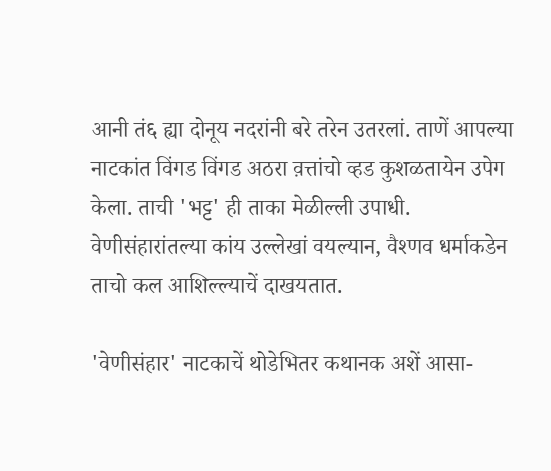आनी तं६ ह्या दोनूय नदरांनी बरे तरेन उतरलां. ताणें आपल्या नाटकांत विंगड विंगड अठरा व़त्तांचो व्हड कुशळतायेन उपेग केला. ताची 'भट्ट' ही ताका मेळील्ली उपाधी. वेणीसंहारांतल्या कांय उल्लेखां वयल्यान, वैश्णव धर्माकडेन ताचो कल आशिल्ल्याचें दाखयतात.

'वेणीसंहार' नाटकाचें थोडेभितर कथानक अशें आसा-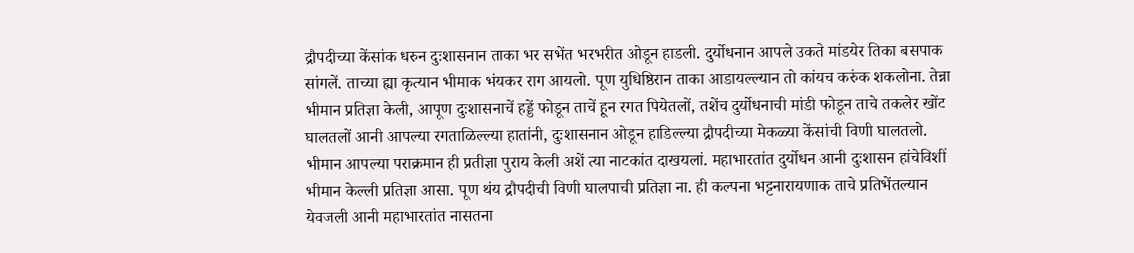द्रौपदीच्या केंसांक धरुन दुःशासनान ताका भर सभेंत भरभरीत ओडून हाडली. दुर्योधनान आपले उकते मांडयेर तिका बसपाक सांगलें. ताच्या ह्या कृत्यान भीमाक भंयकर राग आयलो. पूण युधिष्ठिरान ताका आडायल्ल्यान तो कांयच करुंक शकलोना. तेन्ना भीमान प्रतिज्ञा केली, आपूण दुःशासनाचें हड्डें फोडून ताचें हून रगत पियेतलों, तशेंच दुर्योधनाची मांडी फोडून ताचे तकलेर खोंट घालतलों आनी आपल्या रगताळिल्ल्या हातांनी, दुःशासनान ओडून हाडिल्ल्या द्रौपदीच्या मेकळ्या केंसांची विणी घालतलो. भीमान आपल्या पराक्रमान ही प्रतीज्ञा पुराय केली अशें त्या नाटकांत दाखयलां. महाभारतांत दुर्योधन आनी दुःशासन हांचेविशीं भीमान केल्ली प्रतिज्ञा आसा. पूण थंय द्रौपदीची विणी घालपाची प्रतिज्ञा ना. ही कल्पना भट्टनारायणाक ताचे प्रतिभेंतल्यान येवजली आनी महाभारतांत नासतना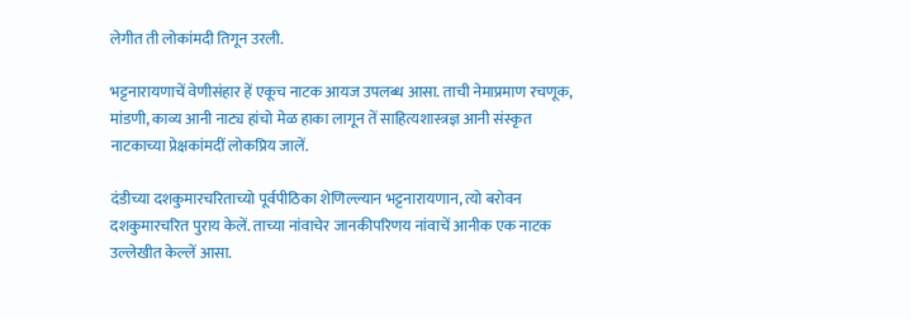लेगीत ती लोकांमदी तिगून उरली.

भट्टनारायणाचें वेणीसंहार हें एकूच नाटक आयज उपलब्ध आसा. ताची नेमाप्रमाण रचणूक, मांडणी, काव्य आनी नाट्य हांचो मेळ हाका लागून तें साहित्यशास्त्रज्ञ आनी संस्कृत नाटकाच्या प्रेक्षकांमदीं लोकप्रिय जालें.

दंडीच्या दशकुमारचरिताच्यो पूर्वपीठिका शेणिल्ल्यान भट्टनारायणान, त्यो बरोवन दशकुमारचरित पुराय केलें. ताच्या नांवाचेर जानकीपरिणय नांवाचें आनीक एक नाटक उल्लेखीत केल्लें आसा.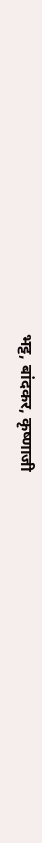भट्ट, बांदकर, कृष्णाजी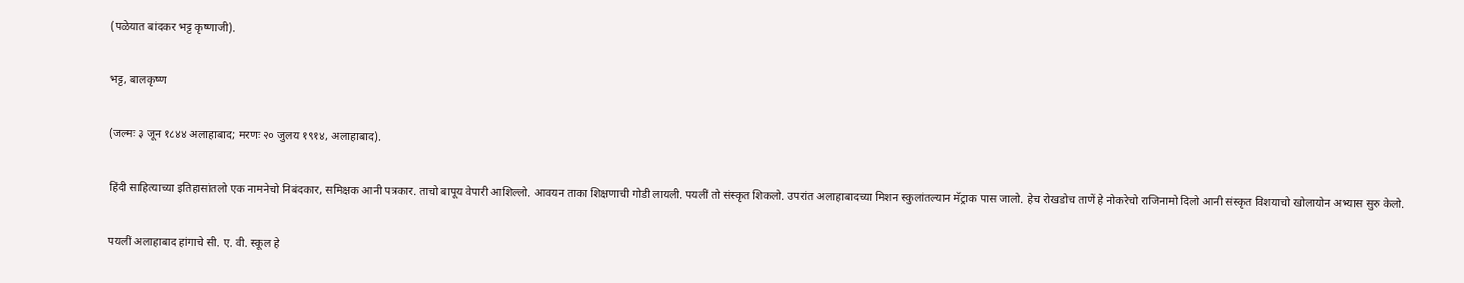(पळेयात बांदकर भट्ट कृष्णाजी).

भट्ट, बालकृष्ण

(जल्मः ३ जून १८४४ अलाहाबाद; मरणः २० जुलय १९१४, अलाहाबाद).

हिंदी साहित्याच्या इतिहासांतलो एक नामनेचो निबंदकार, समिक्षक आनी पत्रकार. ताचो बापूय वेपारी आशिल्लो. आवयन ताका शिक्षणाची गोडी लायली. पयलीं तो संस्कृत शिकलो. उपरांत अलाहाबादच्या मिशन स्कुलांतल्यान मॅट्राक पास जालो. हेच रोखडोच ताणें हे नोकरेचो राजिनामो दिलो आनी संस्कृत विशयाचो खोलायोन अभ्यास सुरु केलो.

पयलीं अलाहाबाद हांगाचे सी. ए. वी. स्कूल हे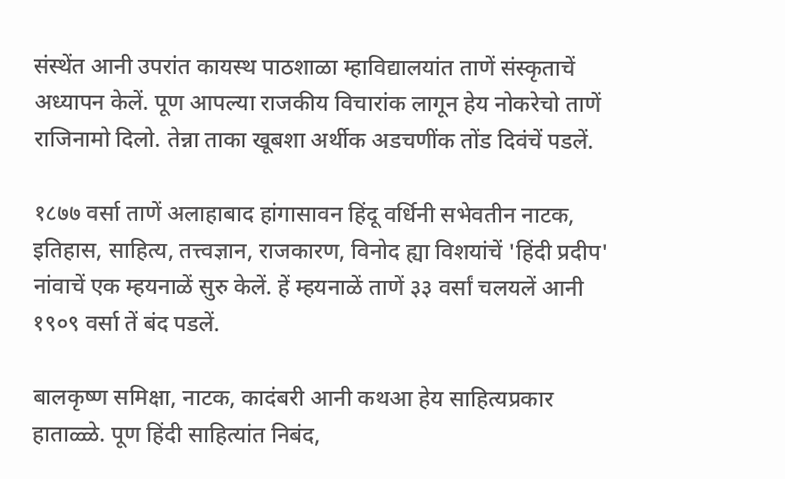संस्थेंत आनी उपरांत कायस्थ पाठशाळा म्हाविद्यालयांत ताणें संस्कृताचें अध्यापन केलें. पूण आपल्या राजकीय विचारांक लागून हेय नोकरेचो ताणें राजिनामो दिलो. तेन्ना ताका खूबशा अर्थीक अडचणींक तोंड दिवंचें पडलें.

१८७७ वर्सा ताणें अलाहाबाद हांगासावन हिंदू वर्धिनी सभेवतीन नाटक, इतिहास, साहित्य, तत्त्वज्ञान, राजकारण, विनोद ह्या विशयांचें 'हिंदी प्रदीप' नांवाचें एक म्हयनाळें सुरु केलें. हें म्हयनाळें ताणें ३३ वर्सां चलयलें आनी १९०९ वर्सा तें बंद पडलें.

बालकृष्ण समिक्षा, नाटक, कादंबरी आनी कथआ हेय साहित्यप्रकार हाताळ्ळे. पूण हिंदी साहित्यांत निबंद,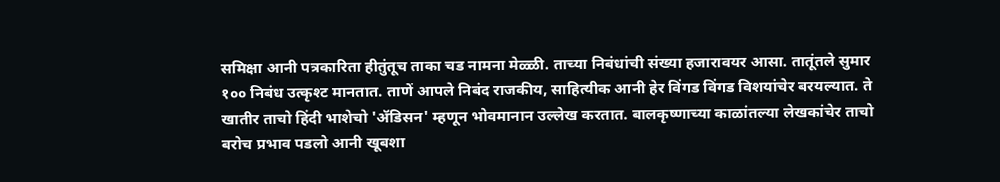समिक्षा आनी पत्रकारिता हीतुंतूच ताका चड नामना मेळ्ळी. ताच्या निबंधांची संख्या हजारावयर आसा. तातूंतले सुमार १०० निबंध उत्कृश्ट मानतात. ताणें आपले निबंद राजकीय, साहित्यीक आनी हेर विंगड विंगड विशयांचेर बरयल्यात. ते खातीर ताचो हिंदी भाशेचो 'ॲडिसन' म्हणून भोवमानान उल्लेख करतात. बालकृष्णाच्या काळांतल्या लेखकांचेर ताचो बरोच प्रभाव पडलो आनी खूबशा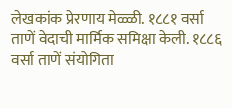लेखकांक प्रेरणाय मेळ्ळी. १८८१ वर्सा ताणें वेदाची मार्मिक समिक्षा केली. १८८६ वर्सा ताणें संयोगिता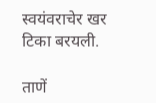स्वयंवराचेर खर टिका बरयली.

ताणें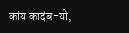कांय कादंब-यो,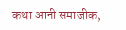कथा आनी समाजीक,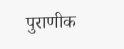पुराणीक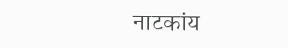नाटकांय